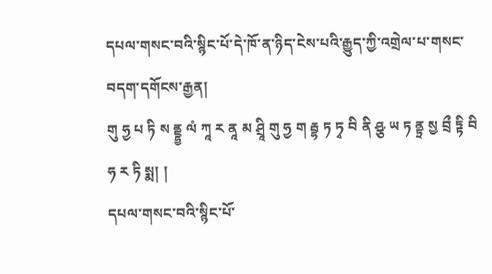དཔལ་གསང་བའི་སྙིང་པོ་དེ་ཁོ་ན་ཉིད་ངེས་པའི་རྒྱུད་ཀྱི་འགྲེལ་པ་གསང་བདག་དགོངས་རྒྱན།
གུ ཧྱ པ ཏི ས ནྡྷྱ ལཾ ཀཱ ར ནཱ མ ཤྲཱི གུ ཧྱ ག རྦྷ ཏ ཏྭ བི ནི ཤྩ ཡ ཏ ནྟྲ སྱ བྲྀ ཏྟི བི ཧ ར ཏི སྨ། །
དཔལ་གསང་བའི་སྙིང་པོ་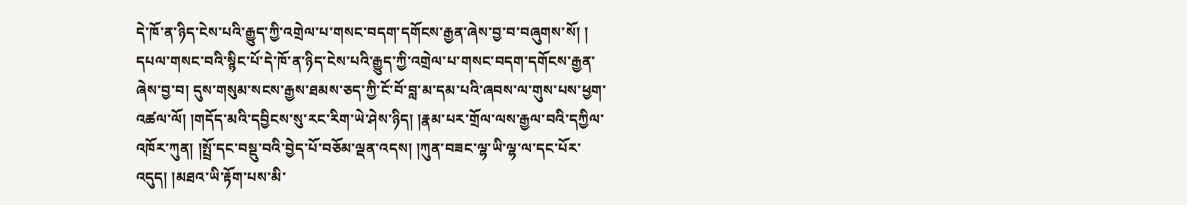དེ་ཁོ་ན་ཉིད་ངེས་པའི་རྒྱུད་ཀྱི་འགྲེལ་པ་གསང་བདག་དགོངས་རྒྱན་ཞེས་བྱ་བ་བཞུགས་སོ། །
དཔལ་གསང་བའི་སྙིང་པོ་དེ་ཁོ་ན་ཉིད་ངེས་པའི་རྒྱུད་ཀྱི་འགྲེལ་པ་གསང་བདག་དགོངས་རྒྱན་ཞེས་བྱ་བ། དུས་གསུམ་སངས་རྒྱས་ཐམས་ཅད་ཀྱི་ངོ་བོ་བླ་མ་དམ་པའི་ཞབས་ལ་གུས་པས་ཕྱག་འཚལ་ལོ། །གདོད་མའི་དབྱིངས་སུ་རང་རིག་ཡེ་ཤེས་ཉིད། །རྣམ་པར་གྲོལ་ལས་རྒྱལ་བའི་དཀྱིལ་འཁོར་ཀུན། །སྤྲོ་དང་བསྡུ་བའི་བྱེད་པོ་བཅོམ་ལྡན་འདས། །ཀུན་བཟང་ལྷ་ཡི་ལྷ་ལ་དང་པོར་འདུད། །མཐའ་ཡི་རྟོག་པས་མི་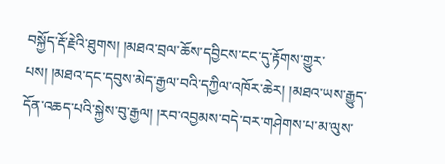བསྐྱོད་རྡོ་རྗེའི་ཐུགས། །མཐའ་བྲལ་ཆོས་དབྱིངས་ངང་དུ་རྟོགས་གྱུར་པས། །མཐའ་དང་དབུས་མེད་རྒྱལ་བའི་དཀྱིལ་འཁོར་ཆེར། །མཐའ་ཡས་རྒྱུད་དོན་འཆད་པའི་སྐྱེས་བུ་རྒྱལ། །རབ་འབྱམས་བདེ་བར་གཤེགས་པ་མ་ལུས་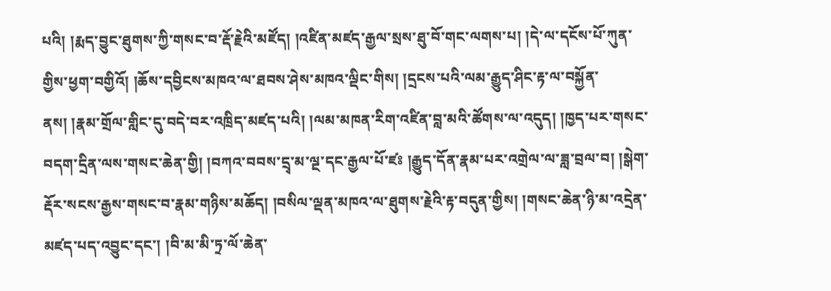པའི། །རྨད་བྱུང་ཐུགས་ཀྱི་གསང་བ་རྡོ་རྗེའི་མཛོད། །འཛིན་མཛད་རྒྱལ་སྲས་ཐུ་བོ་གང་ལགས་པ། །དེ་ལ་དངོས་པོ་ཀུན་གྱིས་ཕྱག་བགྱིའོ། །ཆོས་དབྱིངས་མཁའ་ལ་ཐབས་ཤེས་མཁའ་ལྡིང་གིས། །དྲངས་པའི་ལམ་རྒྱུད་ཤིང་རྟ་ལ་བསྐྱོན་ནས། །རྣམ་གྲོལ་གླིང་དུ་བདེ་བར་འཁྲིད་མཛད་པའི། །ལམ་མཁན་རིག་འཛིན་བླ་མའི་ཚོགས་ལ་འདུད། །ཁྱད་པར་གསང་བདག་དྲིན་ལས་གསང་ཆེན་གྱི། །བཀའ་བབས་དྲྭ་མ་ལྔ་དང་རྒྱལ་པོ་ཛཿ །རྒྱུད་དོན་རྣམ་པར་འགྲེལ་ལ་ཟླ་བྲལ་བ། །སྒེག་རྡོར་སངས་རྒྱས་གསང་བ་རྣམ་གཉིས་མཆོད། །བསིལ་ལྡན་མཁའ་ལ་ཐུགས་རྗེའི་རྟ་བདུན་གྱིས། །གསང་ཆེན་ཉི་མ་འདྲེན་མཛད་པད་འབྱུང་དང་། །བི་མ་མི་ཏྲ་ལོ་ཆེན་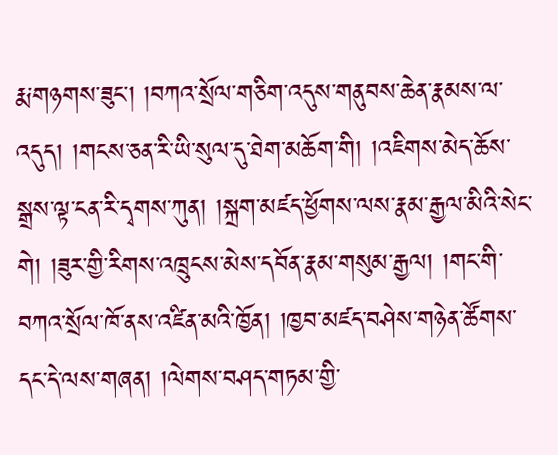རྨ་གཉགས་ཟུང་། །བཀའ་སྲོལ་གཅིག་འདུས་གནུབས་ཆེན་རྣམས་ལ་འདུད། །གངས་ཅན་རི་ཡི་སུལ་དུ་ཐེག་མཆོག་གི། །འཇིགས་མེད་ཆོས་སྒྲས་ལྟ་ངན་རི་དྭགས་ཀུན། །སྐྲག་མཛད་ཕྱོགས་ལས་རྣམ་རྒྱལ་མིའི་སེང་གེ། །ཟུར་གྱི་རིགས་འཁྲུངས་མེས་དབོན་རྣམ་གསུམ་རྒྱལ། །གང་གི་བཀའ་སྲོལ་ཁོ་ནས་འཛིན་མའི་ཁྱོན། །ཁྱབ་མཛད་བཤེས་གཉེན་ཚོགས་དང་དེ་ལས་གཞན། །ལེགས་བཤད་གཏམ་གྱི་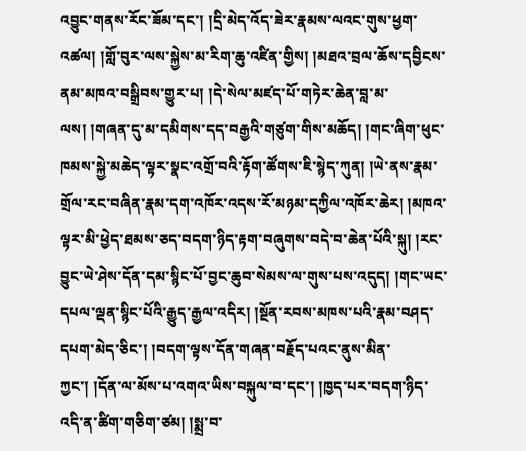འབྱུང་གནས་རོང་ཟོམ་དང་། །དྲི་མེད་འོད་ཟེར་རྣམས་ལའང་གུས་ཕྱག་འཚལ། །གློ་བུར་ལས་སྐྱེས་མ་རིག་ཆུ་འཛིན་གྱིས། །མཐའ་བྲལ་ཆོས་དབྱིངས་ནམ་མཁའ་བསྒྲིབས་གྱུར་པ། །དེ་སེལ་མཛད་པོ་གཏེར་ཆེན་བླ་མ་ལས། །གཞན་དུ་མ་དམིགས་དད་བརྒྱའི་གཙུག་གིས་མཆོད། །གང་ཞིག་ཕུང་ཁམས་སྐྱེ་མཆེད་ལྟར་སྣང་འགྲོ་བའི་རྟོག་ཚོགས་ཇི་སྙེད་ཀུན། །ཡེ་ནས་རྣམ་གྲོལ་རང་བཞིན་རྣམ་དག་འཁོར་འདས་རོ་མཉམ་དཀྱིལ་འཁོར་ཆེར། །མཁའ་ལྟར་མི་ཕྱེད་ཐམས་ཅད་བདག་ཉིད་རྟག་བཞུགས་བདེ་བ་ཆེན་པོའི་སྐུ། །རང་བྱུང་ཡེ་ཤེས་དོན་དམ་སྙིང་པོ་བྱང་ཆུབ་སེམས་ལ་གུས་པས་འདུད། །གང་ཡང་དཔལ་ལྡན་སྙིང་པོའི་རྒྱུད་རྒྱལ་འདིར། །སྔོན་རབས་མཁས་པའི་རྣམ་བཤད་དཔག་མེད་ཅིང་། །བདག་ལྟས་དོན་གཞན་བརྗོད་པའང་ནུས་མིན་ཀྱང་། །དོན་ལ་མོས་པ་འགའ་ཡིས་བསྐུལ་བ་དང་། །ཁྱད་པར་བདག་ཉིད་འདི་ན་ཚིག་གཅིག་ཙམ། །སྨྲ་བ་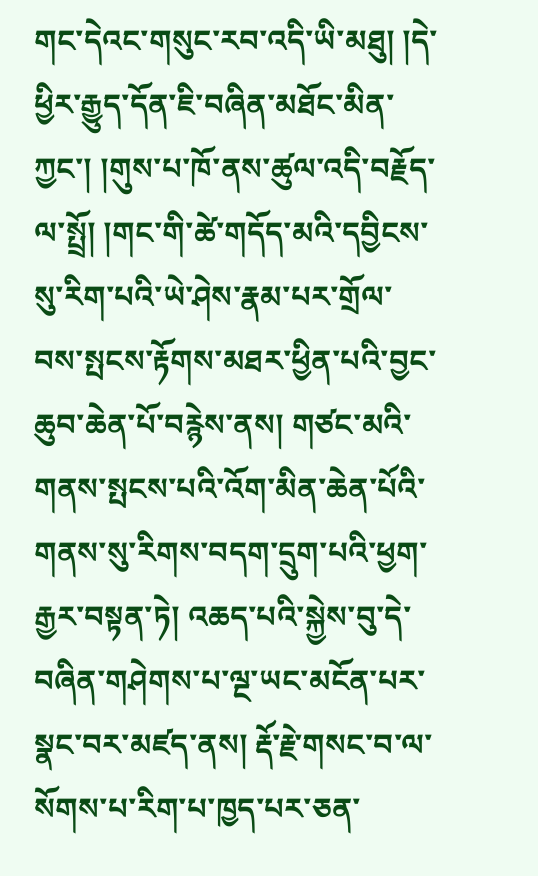གང་དེའང་གསུང་རབ་འདི་ཡི་མཐུ། །དེ་ཕྱིར་རྒྱུད་དོན་ཇི་བཞིན་མཐོང་མིན་ཀྱང་། །གུས་པ་ཁོ་ནས་ཚུལ་འདི་བརྗོད་ལ་སྤྲོ། །གང་གི་ཚེ་གདོད་མའི་དབྱིངས་སུ་རིག་པའི་ཡེ་ཤེས་རྣམ་པར་གྲོལ་བས་སྤངས་རྟོགས་མཐར་ཕྱིན་པའི་བྱང་ཆུབ་ཆེན་པོ་བརྙེས་ནས། གཙང་མའི་གནས་སྤངས་པའི་འོག་མིན་ཆེན་པོའི་གནས་སུ་རིགས་བདག་དྲུག་པའི་ཕྱག་རྒྱར་བསྟན་ཏེ། འཆད་པའི་སྐྱེས་བུ་དེ་བཞིན་གཤེགས་པ་ལྔ་ཡང་མངོན་པར་སྣང་བར་མཛད་ནས། རྡོ་རྗེ་གསང་བ་ལ་སོགས་པ་རིག་པ་ཁྱད་པར་ཅན་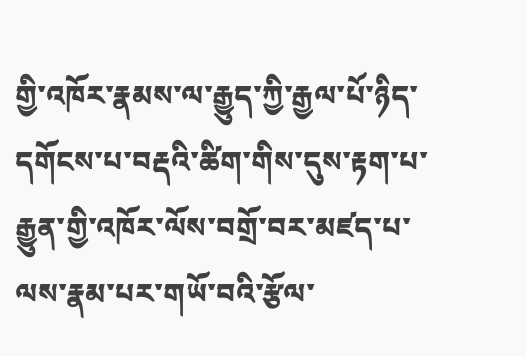གྱི་འཁོར་རྣམས་ལ་རྒྱུད་ཀྱི་རྒྱལ་པོ་ཉིད་དགོངས་པ་བརྡའི་ཚིག་གིས་དུས་རྟག་པ་རྒྱུན་གྱི་འཁོར་ལོས་བགྲོ་བར་མཛད་པ་ལས་རྣམ་པར་གཡོ་བའི་རྩོལ་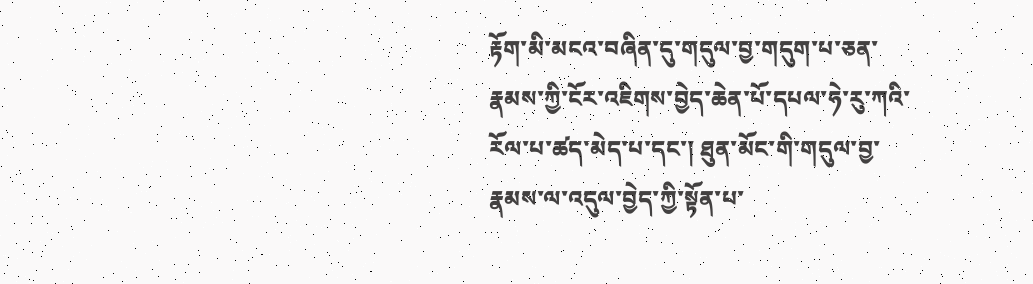རྟོག་མི་མངའ་བཞིན་དུ་གདུལ་བྱ་གདུག་པ་ཅན་རྣམས་ཀྱི་ངོར་འཇིགས་བྱེད་ཆེན་པོ་དཔལ་ཧེ་རུ་ཀའི་རོལ་པ་ཚད་མེད་པ་དང་། ཐུན་མོང་གི་གདུལ་བྱ་རྣམས་ལ་འདུལ་བྱེད་ཀྱི་སྟོན་པ་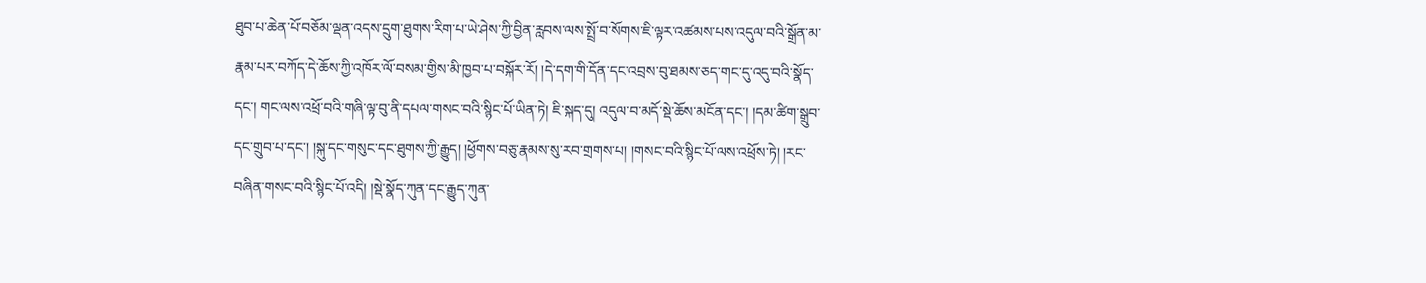ཐུབ་པ་ཆེན་པོ་བཅོམ་ལྡན་འདས་དྲུག་ཐུགས་རིག་པ་ཡེ་ཤེས་ཀྱི་བྱིན་རླབས་ལས་སྤྲོ་བ་སོགས་ཇི་ལྟར་འཚམས་པས་འདུལ་བའི་སྒྲོན་མ་རྣམ་པར་བཀོད་དེ་ཆོས་ཀྱི་འཁོར་ལོ་བསམ་གྱིས་མི་ཁྱབ་པ་བསྐོར་རོ། །དེ་དག་གི་དོན་དང་འབྲས་བུ་ཐམས་ཅད་གང་དུ་འདུ་བའི་སྣོད་དང་། གང་ལས་འཕྲོ་བའི་གཞི་ལྟ་བུ་ནི་དཔལ་གསང་བའི་སྙིང་པོ་ཡིན་ཏེ། ཇི་སྐད་དུ། འདུལ་བ་མདོ་སྡེ་ཆོས་མངོན་དང་། །དམ་ཚིག་སྒྲུབ་དང་གྲུབ་པ་དང་། །སྐུ་དང་གསུང་དང་ཐུགས་ཀྱི་རྒྱུད། །ཕྱོགས་བཅུ་རྣམས་སུ་རབ་གྲགས་པ། །གསང་བའི་སྙིང་པོ་ལས་འཕྲོས་ཏེ། །རང་བཞིན་གསང་བའི་སྙིང་པོ་འདི། །སྡེ་སྣོད་ཀུན་དང་རྒྱུད་ཀུན་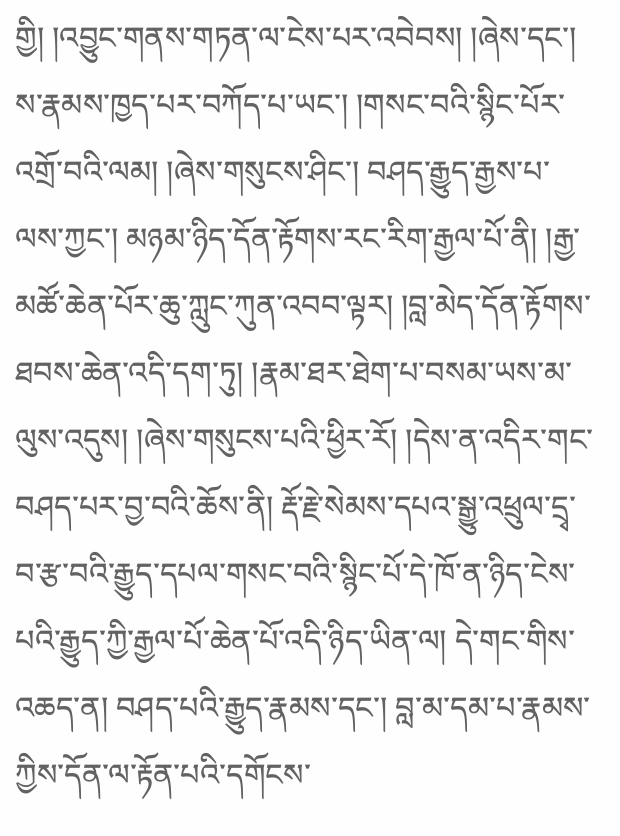གྱི། །འབྱུང་གནས་གཏན་ལ་ངེས་པར་འབེབས། །ཞེས་དང་། ས་རྣམས་ཁྱད་པར་བཀོད་པ་ཡང་། །གསང་བའི་སྙིང་པོར་འགྲོ་བའི་ལམ། །ཞེས་གསུངས་ཤིང་། བཤད་རྒྱུད་རྒྱས་པ་ལས་ཀྱང་། མཉམ་ཉིད་དོན་རྟོགས་རང་རིག་རྒྱལ་པོ་ནི། །རྒྱ་མཚོ་ཆེན་པོར་ཆུ་ཀླུང་ཀུན་འབབ་ལྟར། །བླ་མེད་དོན་རྟོགས་ཐབས་ཆེན་འདི་དག་ཏུ། །རྣམ་ཐར་ཐེག་པ་བསམ་ཡས་མ་ལུས་འདུས། །ཞེས་གསུངས་པའི་ཕྱིར་རོ། །དེས་ན་འདིར་གང་བཤད་པར་བྱ་བའི་ཆོས་ནི། རྡོ་རྗེ་སེམས་དཔའ་སྒྱུ་འཕྲུལ་དྲྭ་བ་རྩ་བའི་རྒྱུད་དཔལ་གསང་བའི་སྙིང་པོ་དེ་ཁོ་ན་ཉིད་ངེས་པའི་རྒྱུད་ཀྱི་རྒྱལ་པོ་ཆེན་པོ་འདི་ཉིད་ཡིན་ལ། དེ་གང་གིས་འཆད་ན། བཤད་པའི་རྒྱུད་རྣམས་དང་། བླ་མ་དམ་པ་རྣམས་ཀྱིས་དོན་ལ་རྟོན་པའི་དགོངས་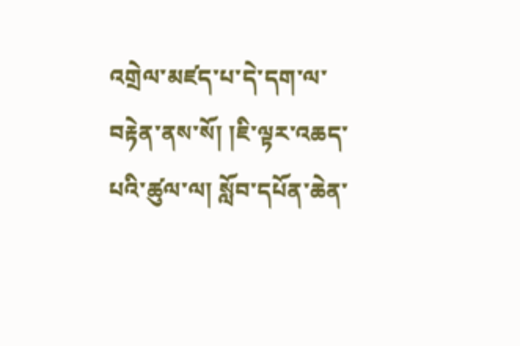འགྲེལ་མཛད་པ་དེ་དག་ལ་བརྟེན་ནས་སོ། །ཇི་ལྟར་འཆད་པའི་ཚུལ་ལ། སློབ་དཔོན་ཆེན་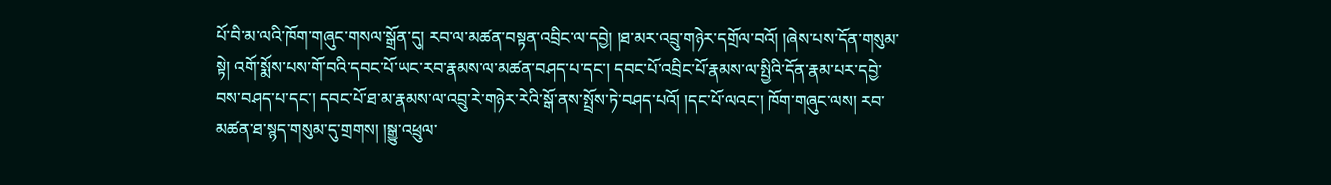པོ་བི་མ་ལའི་ཁོག་གཞུང་གསལ་སྒྲོན་དུ། རབ་ལ་མཚན་བསྟན་འབྲིང་ལ་དབྱེ། །ཐ་མར་འབྲུ་གཉེར་དགྲོལ་བའོ། །ཞེས་པས་དོན་གསུམ་སྟེ། འགོ་སྨོས་པས་གོ་བའི་དབང་པོ་ཡང་རབ་རྣམས་ལ་མཚན་བཤད་པ་དང་། དབང་པོ་འབྲིང་པོ་རྣམས་ལ་སྤྱིའི་དོན་རྣམ་པར་དབྱེ་བས་བཤད་པ་དང་། དབང་པོ་ཐ་མ་རྣམས་ལ་འབྲུ་རེ་གཉེར་རེའི་སྒོ་ནས་སྤྲོས་ཏེ་བཤད་པའོ། །དང་པོ་ལའང་། ཁོག་གཞུང་ལས། རབ་མཚན་ཐ་སྙད་གསུམ་དུ་གྲགས། །སྒྱུ་འཕྲུལ་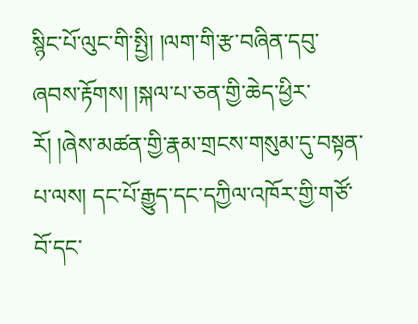སྙིང་པོ་ལུང་གི་སྤྱི། །ལག་གི་རྩ་བཞིན་དབུ་ཞབས་རྟོགས། །སྐལ་པ་ཅན་གྱི་ཆེད་ཕྱིར་རོ། །ཞེས་མཚན་གྱི་རྣམ་གྲངས་གསུམ་དུ་བསྟན་པ་ལས། དང་པོ་རྒྱུད་དང་དཀྱིལ་འཁོར་གྱི་གཙོ་བོ་དང་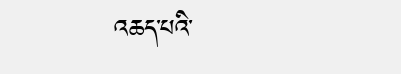འཆད་པའི་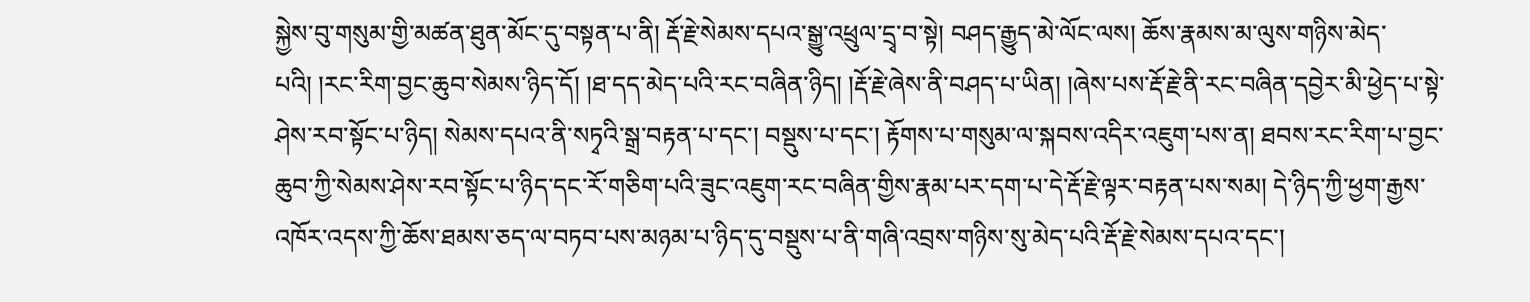སྐྱེས་བུ་གསུམ་གྱི་མཚན་ཐུན་མོང་དུ་བསྟན་པ་ནི། རྡོ་རྗེ་སེམས་དཔའ་སྒྱུ་འཕྲུལ་དྲྭ་བ་སྟེ། བཤད་རྒྱུད་མེ་ལོང་ལས། ཆོས་རྣམས་མ་ལུས་གཉིས་མེད་པའི། །རང་རིག་བྱང་ཆུབ་སེམས་ཉིད་དོ། །ཐ་དད་མེད་པའི་རང་བཞིན་ཉིད། །རྡོ་རྗེ་ཞེས་ནི་བཤད་པ་ཡིན། །ཞེས་པས་རྡོ་རྗེ་ནི་རང་བཞིན་དབྱེར་མི་ཕྱེད་པ་སྟེ་ཤེས་རབ་སྟོང་པ་ཉིད། སེམས་དཔའ་ནི་སཏྭའི་སྒྲ་བརྟན་པ་དང་། བསྡུས་པ་དང་། རྟོགས་པ་གསུམ་ལ་སྐབས་འདིར་འཇུག་པས་ན། ཐབས་རང་རིག་པ་བྱང་ཆུབ་ཀྱི་སེམས་ཤེས་རབ་སྟོང་པ་ཉིད་དང་རོ་གཅིག་པའི་ཟུང་འཇུག་རང་བཞིན་གྱིས་རྣམ་པར་དག་པ་དེ་རྡོ་རྗེ་ལྟར་བརྟན་པས་སམ། དེ་ཉིད་ཀྱི་ཕྱག་རྒྱས་འཁོར་འདས་ཀྱི་ཆོས་ཐམས་ཅད་ལ་བཏབ་པས་མཉམ་པ་ཉིད་དུ་བསྡུས་པ་ནི་གཞི་འབྲས་གཉིས་སུ་མེད་པའི་རྡོ་རྗེ་སེམས་དཔའ་དང་།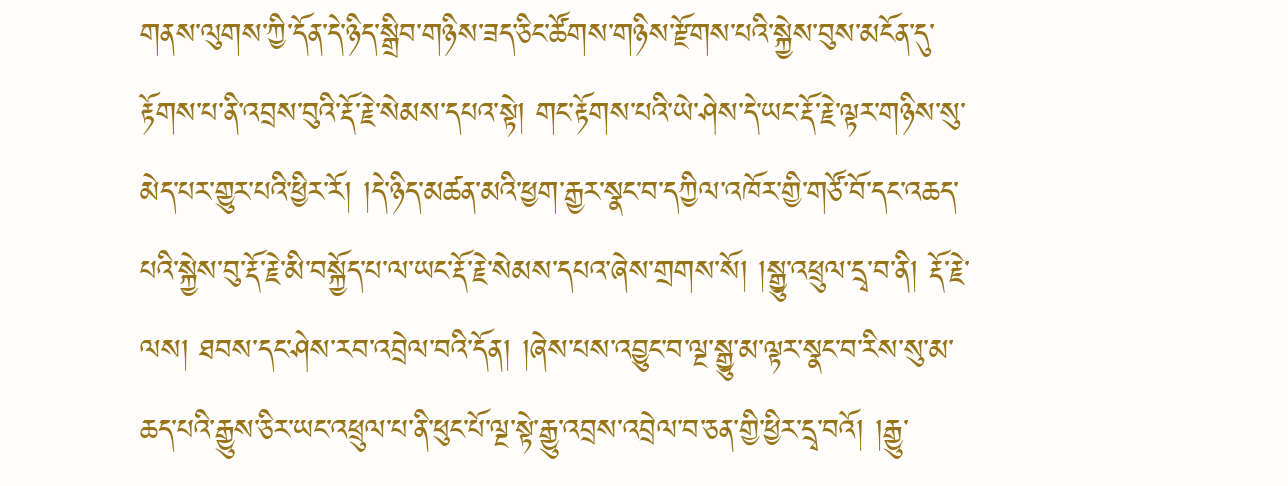གནས་ལུགས་ཀྱི་དོན་དེ་ཉིད་སྒྲིབ་གཉིས་ཟད་ཅིང་ཚོགས་གཉིས་རྫོགས་པའི་སྐྱེས་བུས་མངོན་དུ་རྟོགས་པ་ནི་འབྲས་བུའི་རྡོ་རྗེ་སེམས་དཔའ་སྟེ། གང་རྟོགས་པའི་ཡེ་ཤེས་དེ་ཡང་རྡོ་རྗེ་ལྟར་གཉིས་སུ་མེད་པར་གྱུར་པའི་ཕྱིར་རོ། །དེ་ཉིད་མཚན་མའི་ཕྱག་རྒྱར་སྣང་བ་དཀྱིལ་འཁོར་གྱི་གཙོ་བོ་དང་འཆད་པའི་སྐྱེས་བུ་རྡོ་རྗེ་མི་བསྐྱོད་པ་ལ་ཡང་རྡོ་རྗེ་སེམས་དཔའ་ཞེས་གྲགས་སོ། །སྒྱུ་འཕྲུལ་དྲྭ་བ་ནི། རྡོ་རྗེ་ལས། ཐབས་དང་ཤེས་རབ་འབྲེལ་བའི་དོན། །ཞེས་པས་འབྱུང་བ་ལྔ་སྒྱུ་མ་ལྟར་སྣང་བ་རིས་སུ་མ་ཆད་པའི་རྒྱུས་ཅིར་ཡང་འཕྲུལ་པ་ནི་ཕུང་པོ་ལྔ་སྟེ་རྒྱུ་འབྲས་འབྲེལ་བ་ཅན་གྱི་ཕྱིར་དྲྭ་བའོ། །རྒྱུ་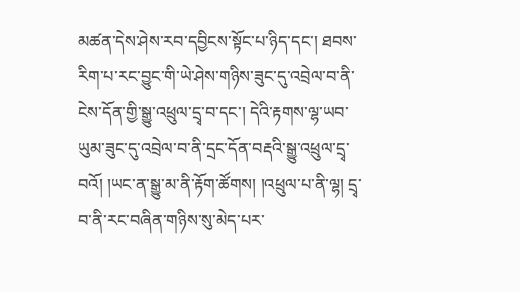མཚན་དེས་ཤེས་རབ་དབྱིངས་སྟོང་པ་ཉིད་དང་། ཐབས་རིག་པ་རང་བྱུང་གི་ཡེ་ཤེས་གཉིས་ཟུང་དུ་འབྲེལ་བ་ནི་ངེས་དོན་གྱི་སྒྱུ་འཕྲུལ་དྲྭ་བ་དང་། དེའི་རྟགས་ལྷ་ཡབ་ཡུམ་ཟུང་དུ་འབྲེལ་བ་ནི་དྲང་དོན་བརྡའི་སྒྱུ་འཕྲུལ་དྲྭ་བའོ། །ཡང་ན་སྒྱུ་མ་ནི་རྟོག་ཚོགས། །འཕྲུལ་པ་ནི་ལྷ། དྲྭ་བ་ནི་རང་བཞིན་གཉིས་སུ་མེད་པར་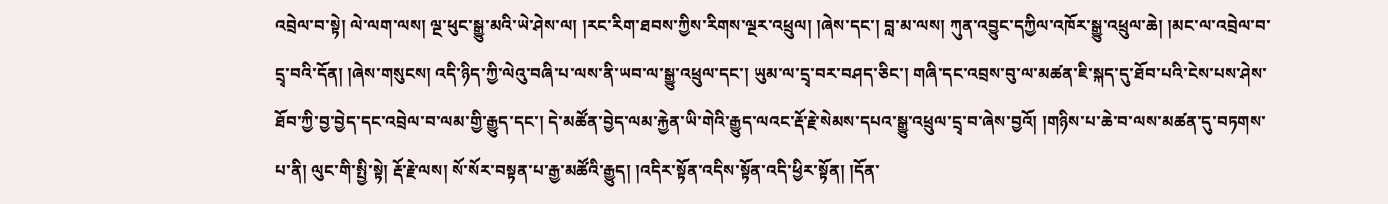འབྲེལ་བ་སྟེ། ལེ་ལག་ལས། ལྔ་ཕུང་སྒྱུ་མའི་ཡེ་ཤེས་ལ། །རང་རིག་ཐབས་ཀྱིས་རིགས་ལྔར་འཕྲུལ། །ཞེས་དང་། བླ་མ་ལས། ཀུན་འབྱུང་དཀྱིལ་འཁོར་སྒྱུ་འཕྲུལ་ཆེ། །མང་ལ་འབྲེལ་བ་དྲྭ་བའི་དོན། །ཞེས་གསུངས། འདི་ཉིད་ཀྱི་ལེའུ་བཞི་པ་ལས་ནི་ཡབ་ལ་སྒྱུ་འཕྲུལ་དང་། ཡུམ་ལ་དྲྭ་བར་བཤད་ཅིང་། གཞི་དང་འབྲས་བུ་ལ་མཚན་ཇི་སྐད་དུ་ཐོབ་པའི་ངེས་པས་ཤེས་ཐོབ་ཀྱི་བྱ་བྱེད་དང་འབྲེལ་བ་ལམ་གྱི་རྒྱུད་དང་། དེ་མཚོན་བྱེད་ལམ་རྐྱེན་ཡི་གེའི་རྒྱུད་ལའང་རྡོ་རྗེ་སེམས་དཔའ་སྒྱུ་འཕྲུལ་དྲྭ་བ་ཞེས་བྱའོ། །གཉིས་པ་ཆེ་བ་ལས་མཚན་དུ་བཏགས་པ་ནི། ལུང་གི་སྤྱི་སྟེ། རྡོ་རྗེ་ལས། སོ་སོར་བསྟན་པ་རྒྱ་མཚོའི་རྒྱུད། །འདིར་སྟོན་འདིས་སྟོན་འདི་ཕྱིར་སྟོན། །དོན་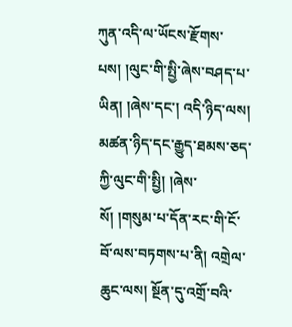ཀུན་འདི་ལ་ཡོངས་རྫོགས་པས། །ལུང་གི་སྤྱི་ཞེས་བཤད་པ་ཡིན། །ཞེས་དང་། འདི་ཉིད་ལས། མཚན་ཉིད་དང་རྒྱུད་ཐམས་ཅད་ཀྱི་ལུང་གི་སྤྱི། །ཞེས་སོ། །གསུམ་པ་དོན་རང་གི་ངོ་བོ་ལས་བཏགས་པ་ནི། འགྲེལ་ཆུང་ལས། སྔོན་དུ་འགྲོ་བའི་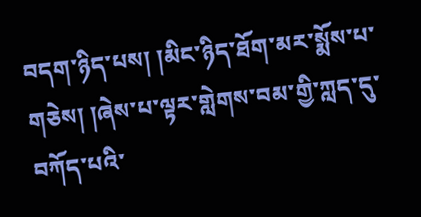བདག་ཉིད་པས། །མིང་ཉིད་ཐོག་མར་སྨོས་པ་གཅེས། །ཞེས་པ་ལྟར་གླེགས་བམ་གྱི་ཀླད་དུ་བཀོད་པའི་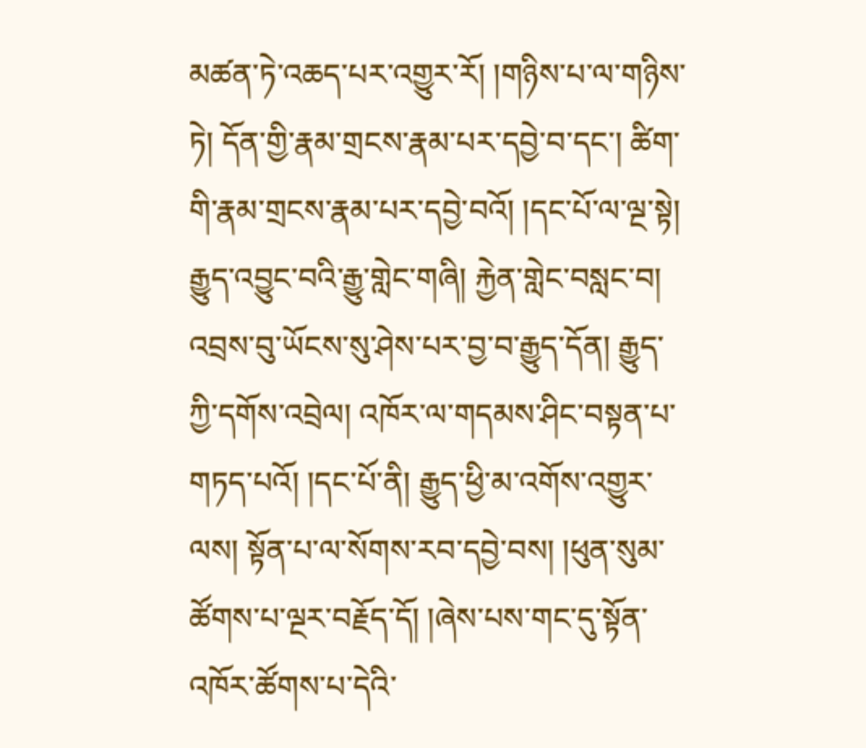མཚན་ཏེ་འཆད་པར་འགྱུར་རོ། །གཉིས་པ་ལ་གཉིས་ཏེ། དོན་གྱི་རྣམ་གྲངས་རྣམ་པར་དབྱེ་བ་དང་། ཚིག་གི་རྣམ་གྲངས་རྣམ་པར་དབྱེ་བའོ། །དང་པོ་ལ་ལྔ་སྟེ། རྒྱུད་འབྱུང་བའི་རྒྱུ་གླེང་གཞི། རྐྱེན་གླེང་བསླང་བ། འབྲས་བུ་ཡོངས་སུ་ཤེས་པར་བྱ་བ་རྒྱུད་དོན། རྒྱུད་ཀྱི་དགོས་འབྲེལ། འཁོར་ལ་གདམས་ཤིང་བསྟན་པ་གཏད་པའོ། །དང་པོ་ནི། རྒྱུད་ཕྱི་མ་འགོས་འགྱུར་ལས། སྟོན་པ་ལ་སོགས་རབ་དབྱེ་བས། །ཕུན་སུམ་ཚོགས་པ་ལྔར་བརྗོད་དོ། །ཞེས་པས་གང་དུ་སྟོན་འཁོར་ཚོགས་པ་དེའི་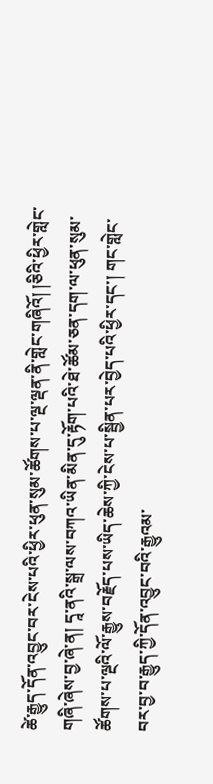ཚེ་རྒྱུད་དོན་འབྱུང་བར་ངེས་པའི་ཕྱིར་ཕུན་སུམ་ཚོགས་པ་ལྔ་ལྡན་ནི་གླེང་གཞིའོ། །ཅིའི་ཕྱིར་གླེང་གཞི་ཞེས་བྱ་ཞེ་ན། དཱ་ནའི་སྒྲ་ལས་བཀའ་ཡིན་མིན་དུ་རྟོག་པའི་ཐེ་ཚོམ་ཅན་དག་ལ་ཕུན་སུམ་ཚོགས་པ་ལྔའི་ལོ་རྒྱུས་བརྗོད་པས་ཡིད་ཆེས་ཀྱི་ངེས་པ་སྦྱིན་པར་བྱེད་པའི་ཕྱིར་དང་། གང་གླེང་བར་བྱ་བ་རྒྱུད་ཀྱི་དོན་འབྱུང་བའི་རྒྱུའམ་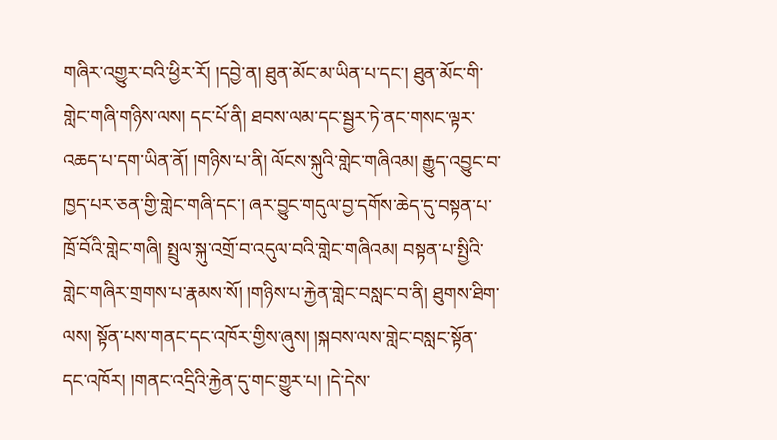གཞིར་འགྱུར་བའི་ཕྱིར་རོ། །དབྱེ་ན། ཐུན་མོང་མ་ཡིན་པ་དང་། ཐུན་མོང་གི་གླེང་གཞི་གཉིས་ལས། དང་པོ་ནི། ཐབས་ལམ་དང་སྦྱར་ཏེ་ནང་གསང་ལྟར་འཆད་པ་དག་ཡིན་ནོ། །གཉིས་པ་ནི། ལོངས་སྐུའི་གླེང་གཞིའམ། རྒྱུད་འབྱུང་བ་ཁྱད་པར་ཅན་གྱི་གླེང་གཞི་དང་། ཞར་བྱུང་གདུལ་བྱ་དགོས་ཆེད་དུ་བསྟན་པ་ཁྲོ་བོའི་གླེང་གཞི། སྤྲུལ་སྐུ་འགྲོ་བ་འདུལ་བའི་གླེང་གཞིའམ། བསྟན་པ་སྤྱིའི་གླེང་གཞིར་གྲགས་པ་རྣམས་སོ། །གཉིས་པ་རྐྱེན་གླེང་བསླང་བ་ནི། ཐུགས་ཐིག་ལས། སྟོན་པས་གནང་དང་འཁོར་གྱིས་ཞུས། །སྐབས་ལས་གླེང་བསླང་སྟོན་དང་འཁོར། །གནང་འདྲིའི་རྐྱེན་དུ་གང་གྱུར་པ། །དེ་དེས་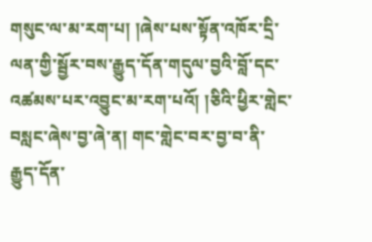གསུང་ལ་མ་རག་པ། །ཞེས་པས་སྟོན་འཁོར་དྲི་ལན་གྱི་སྦྱོར་བས་རྒྱུད་དོན་གདུལ་བྱའི་བློ་དང་འཚམས་པར་འབྱུང་མ་རག་པའོ། །ཅིའི་ཕྱིར་གླེང་བསླང་ཞེས་བྱ་ཞེ་ན། གང་གླེང་བར་བྱ་བ་ནི་རྒྱུད་དོན་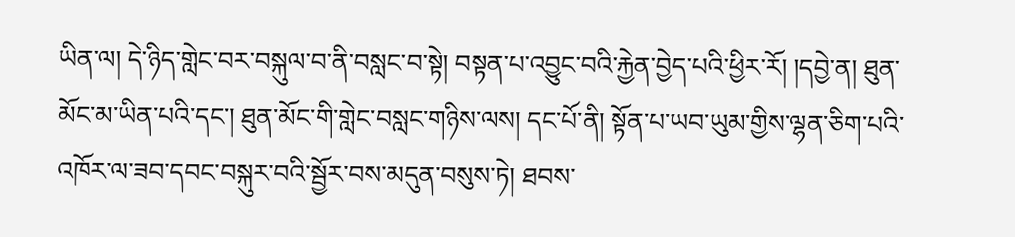ཡིན་ལ། དེ་ཉིད་གླེང་བར་བསྐུལ་བ་ནི་བསླང་བ་སྟེ། བསྟན་པ་འབྱུང་བའི་རྐྱེན་བྱེད་པའི་ཕྱིར་རོ། །དབྱེ་ན། ཐུན་མོང་མ་ཡིན་པའི་དང་། ཐུན་མོང་གི་གླེང་བསླང་གཉིས་ལས། དང་པོ་ནི། སྟོན་པ་ཡབ་ཡུམ་གྱིས་ལྷན་ཅིག་པའི་འཁོར་ལ་ཟབ་དབང་བསྐུར་བའི་སྦྱོར་བས་མདུན་བསུས་ཏེ། ཐབས་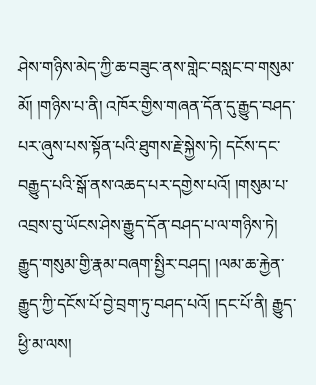ཤེས་གཉིས་མེད་ཀྱི་ཆ་བཟུང་ནས་གླེང་བསླང་བ་གསུམ་མོ། །གཉིས་པ་ནི། འཁོར་གྱིས་གཞན་དོན་དུ་རྒྱུད་བཤད་པར་ཞུས་པས་སྟོན་པའི་ཐུགས་རྗེ་སྐྱེས་ཏེ། དངོས་དང་བརྒྱུད་པའི་སྒོ་ནས་འཆད་པར་དགྱེས་པའོ། །གསུམ་པ་འབྲས་བུ་ཡོངས་ཤེས་རྒྱུད་དོན་བཤད་པ་ལ་གཉིས་ཏེ། རྒྱུད་གསུམ་གྱི་རྣམ་བཞག་སྤྱིར་བཤད། །ལམ་ཆ་རྐྱེན་རྒྱུད་ཀྱི་དངོས་པོ་བྱེ་བྲག་ཏུ་བཤད་པའོ། །དང་པོ་ནི། རྒྱུད་ཕྱི་མ་ལས།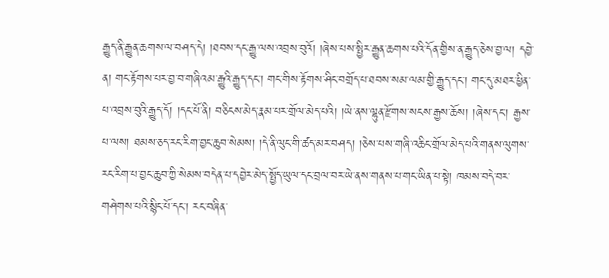རྒྱུད་ནི་རྒྱུན་ཆགས་ལ་བཤད་དེ། །ཐབས་དང་རྒྱུ་ལས་འབྲས་བུའོ། །ཞེས་པས་སྤྱིར་རྒྱུན་ཆགས་པའི་དོན་གྱིས་ན་རྒྱུད་ཅེས་བྱ་ལ། དབྱེ་ན། གང་རྟོགས་པར་བྱ་བ་གཞིའམ་རྒྱུའི་རྒྱུད་དང་། གང་གིས་རྟོགས་ཤིང་བགྲོད་པ་ཐབས་སམ་ལམ་གྱི་རྒྱུད་དང་། གང་དུ་མཐར་ཕྱིན་པ་འབྲས་བུའི་རྒྱུད་དོ། །དང་པོ་ནི། བཅིངས་མེད་རྣམ་པར་གྲོལ་མེད་པའི། །ཡེ་ནས་ལྷུན་རྫོགས་སངས་རྒྱས་ཆོས། །ཞེས་དང་། རྒྱས་པ་ལས། ཐམས་ཅད་རང་རིག་བྱང་ཆུབ་སེམས། །དེ་ནི་ལུང་གི་ཚད་མར་བཤད། །ཅེས་པས་གཞི་འཆིང་གྲོལ་མེད་པའི་གནས་ལུགས་རང་རིག་པ་བྱང་ཆུབ་ཀྱི་སེམས་བདེན་པ་དབྱེར་མེད་སྤྱོད་ཡུལ་དང་བྲལ་བར་ཡེ་ནས་གནས་པ་གང་ཡིན་པ་སྟེ། ཁམས་བདེ་བར་གཤེགས་པའི་སྙིང་པོ་དང་། རང་བཞིན་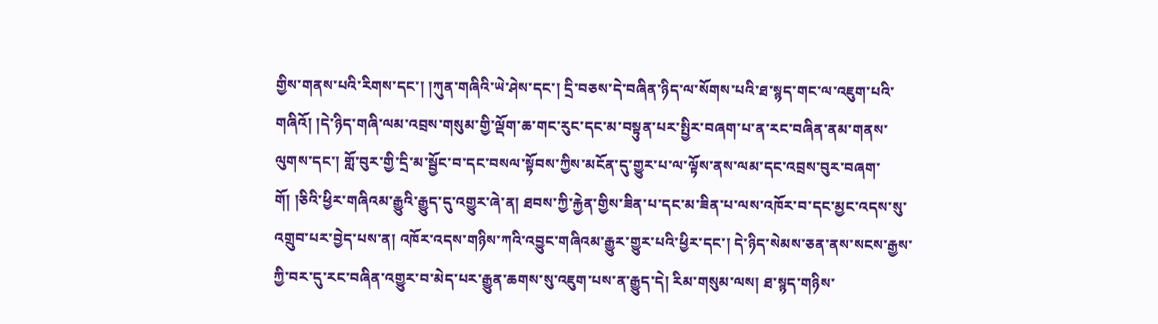གྱིས་གནས་པའི་རིགས་དང་། །ཀུན་གཞིའི་ཡེ་ཤེས་དང་། དྲི་བཅས་དེ་བཞིན་ཉིད་ལ་སོགས་པའི་ཐ་སྙད་གང་ལ་འཇུག་པའི་གཞིའོ། །དེ་ཉིད་གཞི་ལམ་འབྲས་གསུམ་གྱི་ལྡོག་ཆ་གང་རུང་དང་མ་བསྟུན་པར་སྤྱིར་བཞག་པ་ན་རང་བཞིན་ནམ་གནས་ལུགས་དང་། གློ་བུར་གྱི་དྲི་མ་སྦྱོང་བ་དང་བསལ་སྟོབས་ཀྱིས་མངོན་དུ་གྱུར་པ་ལ་ལྟོས་ནས་ལམ་དང་འབྲས་བུར་བཞག་གོ། །ཅིའི་ཕྱིར་གཞིའམ་རྒྱུའི་རྒྱུད་དུ་འགྱུར་ཞེ་ན། ཐབས་ཀྱི་རྐྱེན་གྱིས་ཟིན་པ་དང་མ་ཟིན་པ་ལས་འཁོར་བ་དང་མྱང་འདས་སུ་འགྲུབ་པར་བྱེད་པས་ན། འཁོར་འདས་གཉིས་ཀའི་འབྱུང་གཞིའམ་རྒྱུར་གྱུར་པའི་ཕྱིར་དང་། དེ་ཉིད་སེམས་ཅན་ནས་སངས་རྒྱས་ཀྱི་བར་དུ་རང་བཞིན་འགྱུར་བ་མེད་པར་རྒྱུན་ཆགས་སུ་འཇུག་པས་ན་རྒྱུད་དེ། རིམ་གསུམ་ལས། ཐ་སྙད་གཉིས་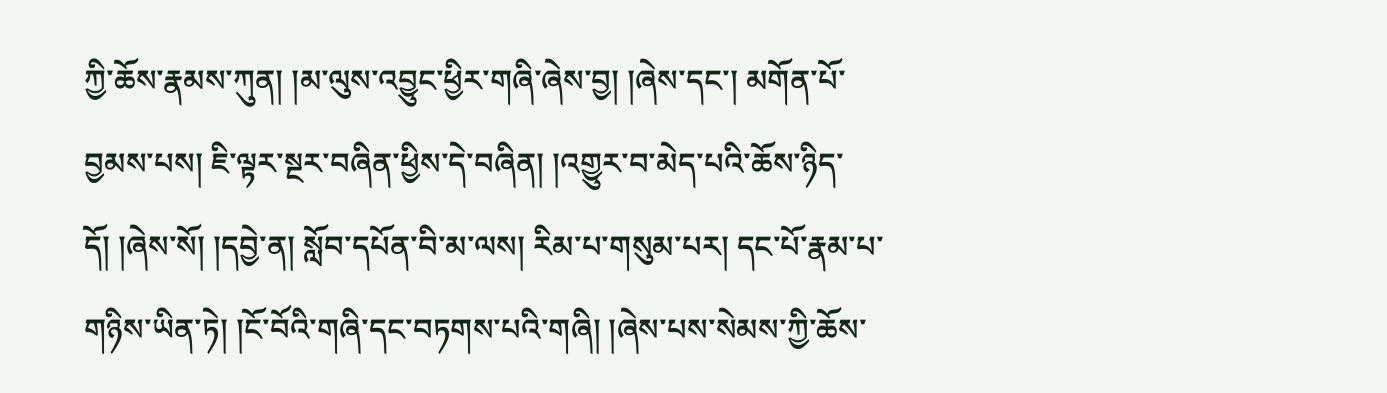ཀྱི་ཆོས་རྣམས་ཀུན། །མ་ལུས་འབྱུང་ཕྱིར་གཞི་ཞེས་བྱ། །ཞེས་དང་། མགོན་པོ་བྱམས་པས། ཇི་ལྟར་སྔར་བཞིན་ཕྱིས་དེ་བཞིན། །འགྱུར་བ་མེད་པའི་ཆོས་ཉིད་དོ། །ཞེས་སོ། །དབྱེ་ན། སློབ་དཔོན་བི་མ་ལས། རིམ་པ་གསུམ་པར། དང་པོ་རྣམ་པ་གཉིས་ཡིན་ཏེ། །ངོ་བོའི་གཞི་དང་བཏགས་པའི་གཞི། །ཞེས་པས་སེམས་ཀྱི་ཆོས་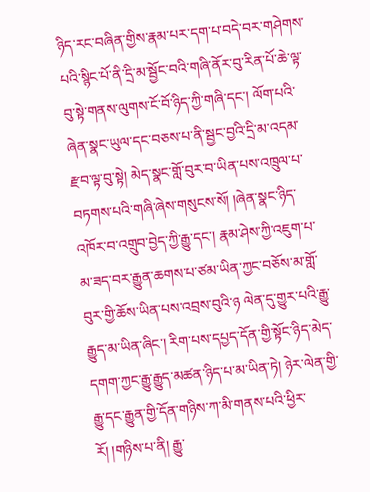ཉིད་རང་བཞིན་གྱིས་རྣམ་པར་དག་པ་བདེ་བར་གཤེགས་པའི་སྙིང་པོ་ནི་དྲི་མ་སྦྱོང་བའི་གཞི་ནོར་བུ་རིན་པོ་ཆེ་ལྟ་བུ་སྟེ་གནས་ལུགས་ངོ་བོ་ཉིད་ཀྱི་གཞི་དང་། ལོག་པའི་ཞེན་སྣང་ཡུལ་དང་བཅས་པ་ནི་སྦྱང་བྱའི་དྲི་མ་འདམ་རྫབ་ལྟ་བུ་སྟེ། མེད་སྣང་གློ་བུར་བ་ཡིན་པས་འཁྲུལ་པ་བཏགས་པའི་གཞི་ཞེས་གསུངས་སོ། །ཞེན་སྣང་ཉིད་འཁོར་བ་འགྲུབ་བྱེད་ཀྱི་རྒྱུ་དང་། རྣམ་ཤེས་ཀྱི་འཇུག་པ་མ་ཟད་བར་རྒྱུན་ཆགས་པ་ཙམ་ཡིན་ཀྱང་བཅོས་མ་གློ་བུར་གྱི་ཆོས་ཡིན་པས་འབྲས་བུའི་ཉ ལེན་དུ་གྱུར་པའི་རྒྱུ་རྒྱུད་མ་ཡིན་ཞིང་། རིག་པས་དཔྱད་དོན་གྱི་སྟོང་ཉིད་མེད་དགག་ཀྱང་རྒྱུ་རྒྱུད་མཚན་ཉིད་པ་མ་ཡིན་ཏེ། ཉེར་ལེན་གྱི་རྒྱུ་དང་རྒྱུན་གྱི་དོན་གཉིས་ཀ་མི་གནས་པའི་ཕྱིར་རོ། །གཉིས་པ་ནི། རྒྱུ་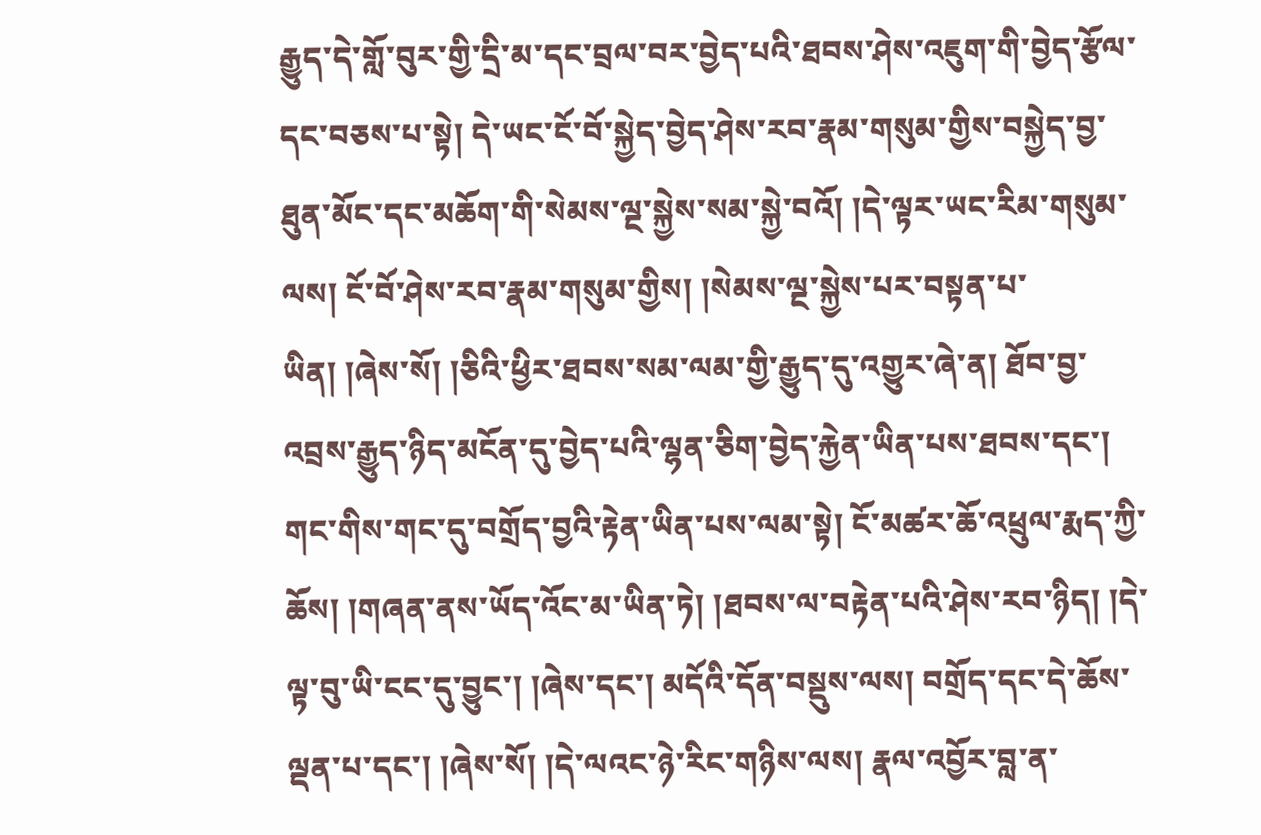རྒྱུད་དེ་གློ་བུར་གྱི་དྲི་མ་དང་བྲལ་བར་བྱེད་པའི་ཐབས་ཤེས་འཇུག་གི་བྱེད་རྩོལ་དང་བཅས་པ་སྟེ། དེ་ཡང་ངོ་བོ་སྐྱེད་བྱེད་ཤེས་རབ་རྣམ་གསུམ་གྱིས་བསྐྱེད་བྱ་ཐུན་མོང་དང་མཆོག་གི་སེམས་ལྔ་སྐྱེས་སམ་སྐྱེ་བའོ། །དེ་ལྟར་ཡང་རིམ་གསུམ་ལས། ངོ་བོ་ཤེས་རབ་རྣམ་གསུམ་གྱིས། །སེམས་ལྔ་སྐྱེས་པར་བསྟན་པ་ཡིན། །ཞེས་སོ། །ཅིའི་ཕྱིར་ཐབས་སམ་ལམ་གྱི་རྒྱུད་དུ་འགྱུར་ཞེ་ན། ཐོབ་བྱ་འབྲས་རྒྱུད་ཉིད་མངོན་དུ་བྱེད་པའི་ལྷན་ཅིག་བྱེད་རྐྱེན་ཡིན་པས་ཐབས་དང་། གང་གིས་གང་དུ་བགྲོད་བྱའི་རྟེན་ཡིན་པས་ལམ་སྟེ། ངོ་མཚར་ཆོ་འཕྲུལ་རྨད་ཀྱི་ཆོས། །གཞན་ནས་ཡོད་འོང་མ་ཡིན་ཏེ། །ཐབས་ལ་བརྟེན་པའི་ཤེས་རབ་ཉིད། །དེ་ལྟ་བུ་ཡི་ངང་དུ་བྱུང་། །ཞེས་དང་། མདོའི་དོན་བསྡུས་ལས། བགྲོད་དང་དེ་ཆོས་ལྡན་པ་དང་། །ཞེས་སོ། །དེ་ལའང་ཉེ་རིང་གཉིས་ལས། རྣལ་འབྱོར་བླ་ན་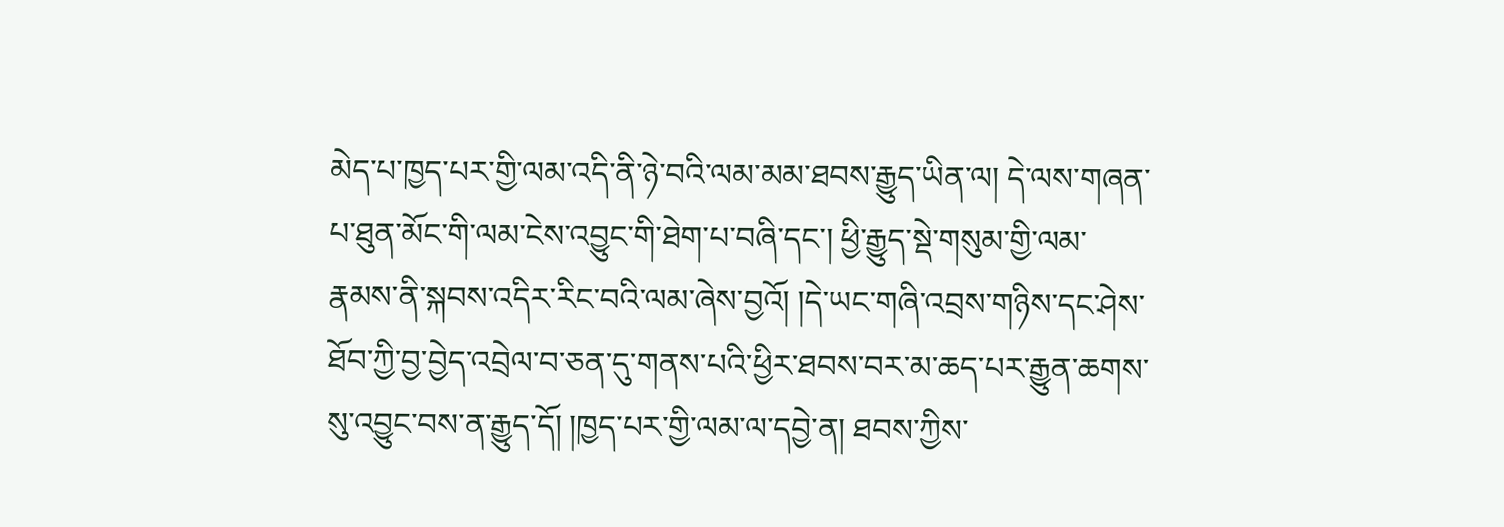མེད་པ་ཁྱད་པར་གྱི་ལམ་འདི་ནི་ཉེ་བའི་ལམ་མམ་ཐབས་རྒྱུད་ཡིན་ལ། དེ་ལས་གཞན་པ་ཐུན་མོང་གི་ལམ་ངེས་འབྱུང་གི་ཐེག་པ་བཞི་དང་། ཕྱི་རྒྱུད་སྡེ་གསུམ་གྱི་ལམ་རྣམས་ནི་སྐབས་འདིར་རིང་བའི་ལམ་ཞེས་བྱའོ། །དེ་ཡང་གཞི་འབྲས་གཉིས་དང་ཤེས་ཐོབ་ཀྱི་བྱ་བྱེད་འབྲེལ་བ་ཅན་དུ་གནས་པའི་ཕྱིར་ཐབས་བར་མ་ཆད་པར་རྒྱུན་ཆགས་སུ་འབྱུང་བས་ན་རྒྱུད་དོ། །ཁྱད་པར་གྱི་ལམ་ལ་དབྱེ་ན། ཐབས་ཀྱིས་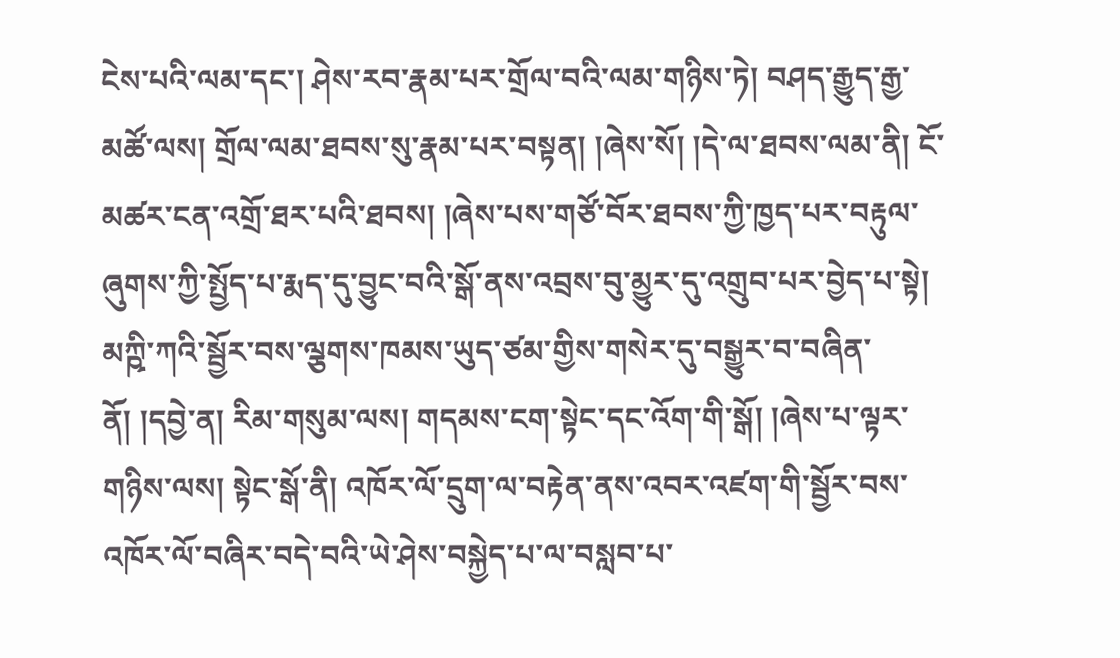ངེས་པའི་ལམ་དང་། ཤེས་རབ་རྣམ་པར་གྲོལ་བའི་ལམ་གཉིས་ཏེ། བཤད་རྒྱུད་རྒྱ་མཚོ་ལས། གྲོལ་ལམ་ཐབས་སུ་རྣམ་པར་བསྟན། །ཞེས་སོ། །དེ་ལ་ཐབས་ལམ་ནི། ངོ་མཚར་ངན་འགྲོ་ཐར་པའི་ཐབས། །ཞེས་པས་གཙོ་བོར་ཐབས་ཀྱི་ཁྱད་པར་བརྟུལ་ཞུགས་ཀྱི་སྤྱོད་པ་རྨད་དུ་བྱུང་བའི་སྒོ་ནས་འབྲས་བུ་མྱུར་དུ་འགྲུབ་པར་བྱེད་པ་སྟེ། མཀྵི་ཀའི་སྦྱོར་བས་ལྕགས་ཁམས་ཡུད་ཙམ་གྱིས་གསེར་དུ་བསྒྱུར་བ་བཞིན་ནོ། །དབྱེ་ན། རིམ་གསུམ་ལས། གདམས་ངག་སྟེང་དང་འོག་གི་སྒོ། །ཞེས་པ་ལྟར་གཉིས་ལས། སྟེང་སྒོ་ནི། འཁོར་ལོ་དྲུག་ལ་བརྟེན་ནས་འབར་འཛག་གི་སྦྱོར་བས་འཁོར་ལོ་བཞིར་བདེ་བའི་ཡེ་ཤེས་བསྐྱེད་པ་ལ་བསླབ་པ་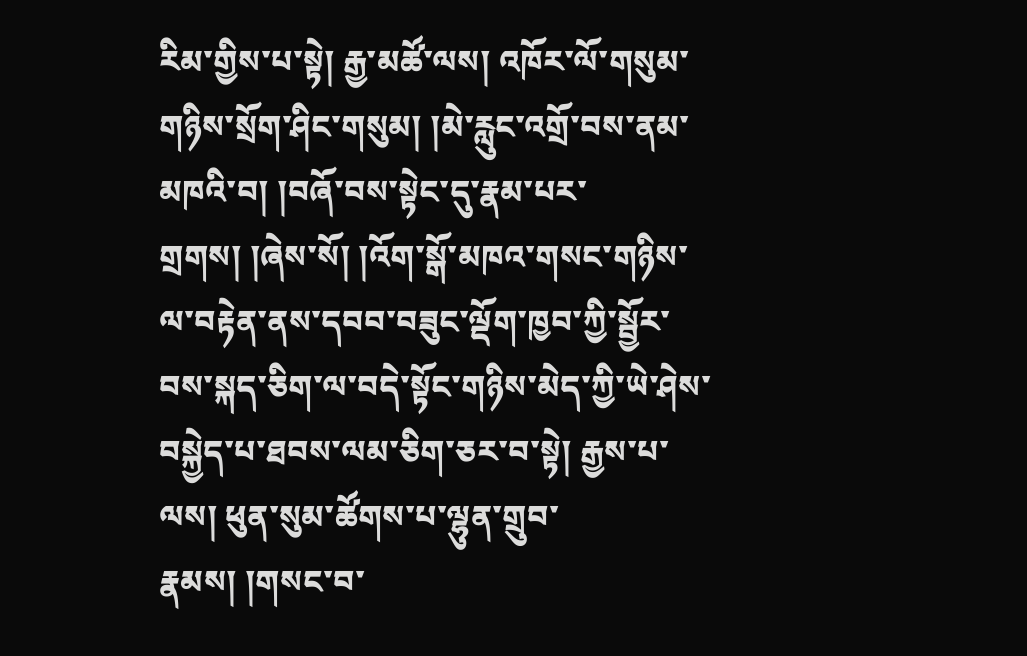རིམ་གྱིས་པ་སྟེ། རྒྱ་མཚོ་ལས། འཁོར་ལོ་གསུམ་གཉིས་སྲོག་ཤིང་གསུམ། །མེ་རླུང་འགྲོ་བས་ནམ་མཁའི་བ། །བཞོ་བས་སྟེང་དུ་རྣམ་པར་གྲགས། །ཞེས་སོ། །འོག་སྒོ་མཁའ་གསང་གཉིས་ལ་བརྟེན་ནས་དབབ་བཟུང་ལྡོག་ཁྱབ་ཀྱི་སྦྱོར་བས་སྐད་ཅིག་ལ་བདེ་སྟོང་གཉིས་མེད་ཀྱི་ཡེ་ཤེས་བསྐྱེད་པ་ཐབས་ལམ་ཅིག་ཅར་བ་སྟེ། རྒྱས་པ་ལས། ཕུན་སུམ་ཚོགས་པ་ལྷུན་གྲུབ་རྣམས། །གསང་བ་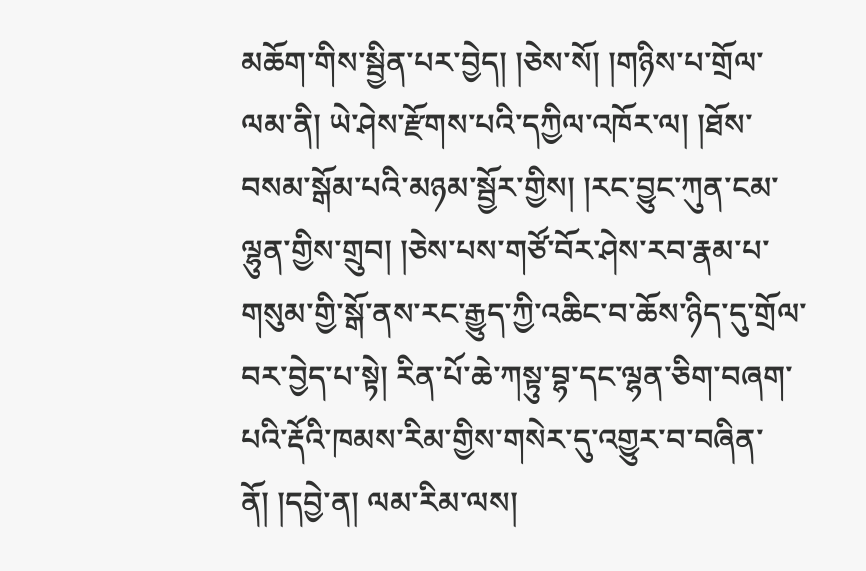མཆོག་གིས་སྦྱིན་པར་བྱེད། །ཅེས་སོ། །གཉིས་པ་གྲོལ་ལམ་ནི། ཡེ་ཤེས་རྫོགས་པའི་དཀྱིལ་འཁོར་ལ། །ཐོས་བསམ་སྒོམ་པའི་མཉམ་སྦྱོར་གྱིས། །རང་བྱུང་ཀུན་ངམ་ལྷུན་གྱིས་གྲུབ། །ཅེས་པས་གཙོ་བོར་ཤེས་རབ་རྣམ་པ་གསུམ་གྱི་སྒོ་ནས་རང་རྒྱུད་ཀྱི་འཆིང་བ་ཆོས་ཉིད་དུ་གྲོལ་བར་བྱེད་པ་སྟེ། རིན་པོ་ཆེ་ཀསྟུ་བྷ་དང་ལྷན་ཅིག་བཞག་པའི་རྡོའི་ཁམས་རིམ་གྱིས་གསེར་དུ་འགྱུར་བ་བཞིན་ནོ། །དབྱེ་ན། ལམ་རིམ་ལས།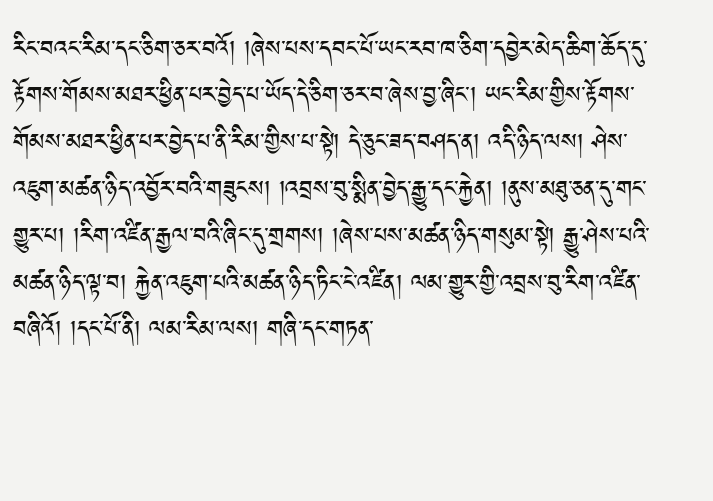རིང་བའང་རིམ་དང་ཅིག་ཅར་བའོ། །ཞེས་པས་དབང་པོ་ཡང་རབ་ཁ་ཅིག་དབྱེར་མེད་ཆིག་ཆོད་དུ་རྟོགས་གོམས་མཐར་ཕྱིན་པར་བྱེད་པ་ཡོད་དེ་ཅིག་ཅར་བ་ཞེས་བྱ་ཞིང་། ཡང་རིམ་གྱིས་རྟོགས་གོམས་མཐར་ཕྱིན་པར་བྱེད་པ་ནི་རིམ་གྱིས་པ་སྟེ། དེ་ཅུང་ཟད་བཤད་ན། འདི་ཉིད་ལས། ཤེས་འཇུག་མཚན་ཉིད་འབྱོར་བའི་གཟུངས། །འབྲས་བུ་སྨིན་བྱེད་རྒྱུ་དང་རྐྱེན། །ནུས་མཐུ་ཅན་དུ་གང་གྱུར་པ། །རིག་འཛིན་རྒྱལ་བའི་ཞིང་དུ་གྲགས། །ཞེས་པས་མཚན་ཉིད་གསུམ་སྟེ། རྒྱུ་ཤེས་པའི་མཚན་ཉིད་ལྟ་བ། རྐྱེན་འཇུག་པའི་མཚན་ཉིད་ཏིང་ངེ་འཛིན། ལམ་གྱུར་གྱི་འབྲས་བུ་རིག་འཛིན་བཞིའོ། །དང་པོ་ནི། ལམ་རིམ་ལས། གཞི་དང་གཏན་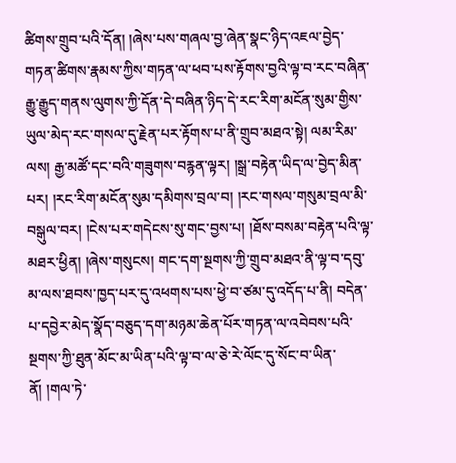ཚིགས་གྲུབ་པའི་དོན། །ཞེས་པས་གཞལ་བྱ་ཞེན་སྣང་ཉིད་འཇལ་བྱེད་གཏན་ཚིགས་རྣམས་ཀྱིས་གཏན་ལ་ཕབ་པས་རྟོགས་བྱའི་ལྟ་བ་རང་བཞིན་རྒྱུ་རྒྱུད་གནས་ལུགས་ཀྱི་དོན་དེ་བཞིན་ཉིད་དེ་རང་རིག་མངོན་སུམ་གྱིས་ཡུལ་མེད་རང་གསལ་དུ་རྗེན་པར་རྟོགས་པ་ནི་གྲུབ་མཐའ་སྟེ། ལམ་རིམ་ལས། རྒྱ་མཚོ་དང་བའི་གཟུགས་བརྙན་ལྟར། །སྒྲ་བརྟེན་ཡིད་ལ་བྱེད་མིན་པར། །རང་རིག་མངོན་སུམ་དམིགས་བྲལ་བ། །རང་གསལ་གསུམ་བྲལ་མི་བསྒུལ་བར། །ངེས་པར་གདེངས་སུ་གང་བྱས་པ། །ཐོས་བསམ་བརྟེན་པའི་ལྟ་མཐར་ཕྱིན། །ཞེས་གསུངས། གང་དག་སྔགས་ཀྱི་གྲུབ་མཐའ་ནི་ལྟ་བ་དབུ་མ་ལས་ཐབས་ཁྱད་པར་དུ་འཕགས་པས་ཕྱེ་བ་ཙམ་དུ་འདོད་པ་ནི། བདེན་པ་དབྱེར་མེད་སྣོད་བཅུད་དག་མཉམ་ཆེན་པོར་གཏན་ལ་འབེབས་པའི་སྔགས་ཀྱི་ཐུན་མོང་མ་ཡིན་པའི་ལྟ་བ་ལ་ཅེ་རེ་ལོང་དུ་སོང་བ་ཡིན་ནོ། །གལ་ཏེ་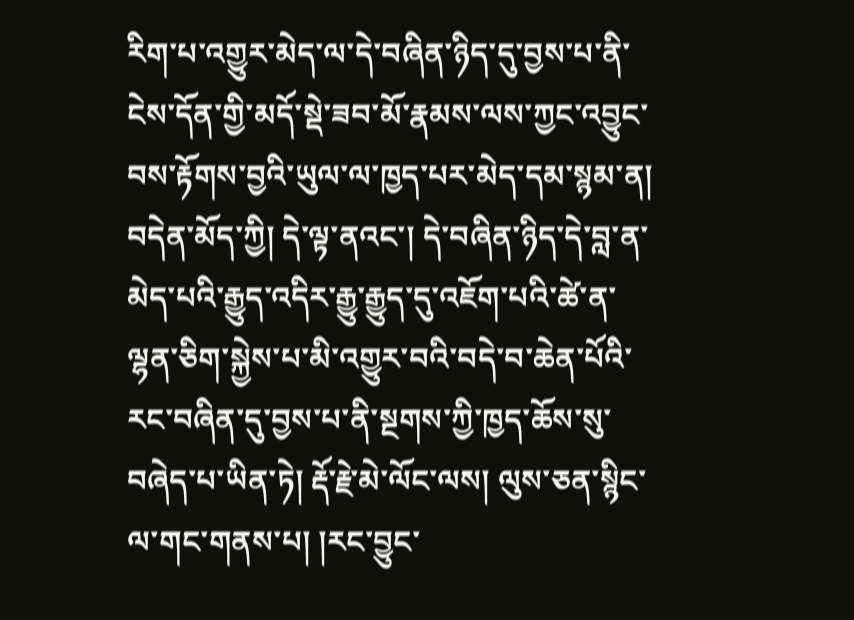རིག་པ་འགྱུར་མེད་ལ་དེ་བཞིན་ཉིད་དུ་བྱས་པ་ནི་ངེས་དོན་གྱི་མདོ་སྡེ་ཟབ་མོ་རྣམས་ལས་ཀྱང་འབྱུང་བས་རྟོགས་བྱའི་ཡུལ་ལ་ཁྱད་པར་མེད་དམ་སྙམ་ན། བདེན་མོད་ཀྱི། དེ་ལྟ་ནའང་། དེ་བཞིན་ཉིད་དེ་བླ་ན་མེད་པའི་རྒྱུད་འདིར་རྒྱུ་རྒྱུད་དུ་འཇོག་པའི་ཚེ་ན་ལྷན་ཅིག་སྐྱེས་པ་མི་འགྱུར་བའི་བདེ་བ་ཆེན་པོའི་རང་བཞིན་དུ་བྱས་པ་ནི་སྔགས་ཀྱི་ཁྱད་ཆོས་སུ་བཞེད་པ་ཡིན་ཏེ། རྡོ་རྗེ་མེ་ལོང་ལས། ལུས་ཅན་སྙིང་ལ་གང་གནས་པ། །རང་བྱུང་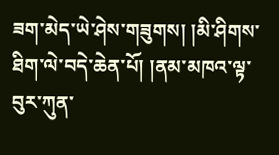ཟག་མེད་ཡེ་ཤེས་གཟུགས། །མི་ཤིགས་ཐིག་ལེ་བདེ་ཆེན་པོ། །ནམ་མཁའ་ལྟ་བུར་ཀུན་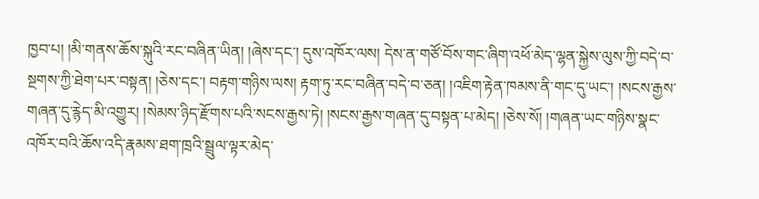ཁྱབ་པ། །མི་གནས་ཆོས་སྐུའི་རང་བཞིན་ཡིན། །ཞེས་དང་། དུས་འཁོར་ལས། དེས་ན་གཙོ་བོས་གང་ཞིག་འཕོ་མེད་ལྷན་སྐྱེས་ལུས་ཀྱི་བདེ་བ་སྔགས་ཀྱི་ཐེག་པར་བསྟན། །ཅེས་དང་། བརྟག་གཉིས་ལས། རྟག་ཏུ་རང་བཞིན་བདེ་བ་ཅན། །འཇིག་རྟེན་ཁམས་ནི་གང་དུ་ཡང་། །སངས་རྒྱས་གཞན་དུ་རྙེད་མི་འགྱུར། །སེམས་ཉིད་རྫོགས་པའི་སངས་རྒྱས་ཏེ། །སངས་རྒྱས་གཞན་དུ་བསྟན་པ་མེད། །ཅེས་སོ། །གཞན་ཡང་གཉིས་སྣང་འཁོར་བའི་ཆོས་འདི་རྣམས་ཐག་ཁྲའི་སྦྲུལ་ལྟར་མེད་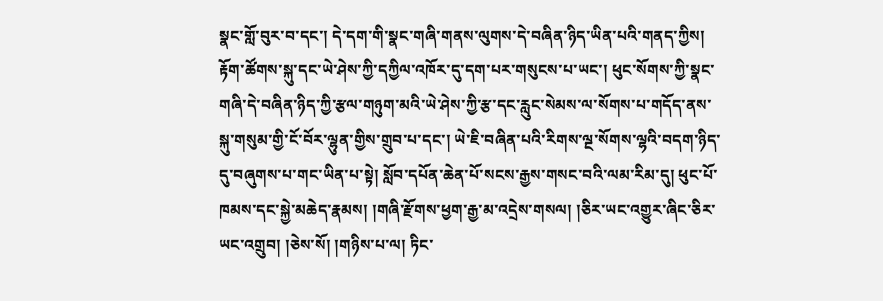སྣང་གློ་བུར་བ་དང་། དེ་དག་གི་སྣང་གཞི་གནས་ལུགས་དེ་བཞིན་ཉིད་ཡིན་པའི་གནད་ཀྱིས། རྟོག་ཚོགས་སྐུ་དང་ཡེ་ཤེས་ཀྱི་དཀྱིལ་འཁོར་དུ་དག་པར་གསུངས་པ་ཡང་། ཕུང་སོགས་ཀྱི་སྣང་གཞི་དེ་བཞིན་ཉིད་ཀྱི་རྩལ་གཉུག་མའི་ཡེ་ཤེས་ཀྱི་རྩ་དང་རླུང་སེམས་ལ་སོགས་པ་གདོད་ནས་སྐུ་གསུམ་གྱི་ངོ་བོར་ལྷུན་གྱིས་གྲུབ་པ་དང་། ཡེ་ཇི་བཞིན་པའི་རིགས་ལྔ་སོགས་ལྷའི་བདག་ཉིད་དུ་བཞུགས་པ་གང་ཡིན་པ་སྟེ། སློབ་དཔོན་ཆེན་པོ་སངས་རྒྱས་གསང་བའི་ལམ་རིམ་དུ། ཕུང་པོ་ཁམས་དང་སྐྱེ་མཆེད་རྣམས། །གཞི་རྫོགས་ཕྱག་རྒྱ་མ་འདྲེས་གསལ། །ཅིར་ཡང་འགྱུར་ཞིང་ཅིར་ཡང་འགྲུབ། །ཅེས་སོ། །གཉིས་པ་ལ། ཏིང་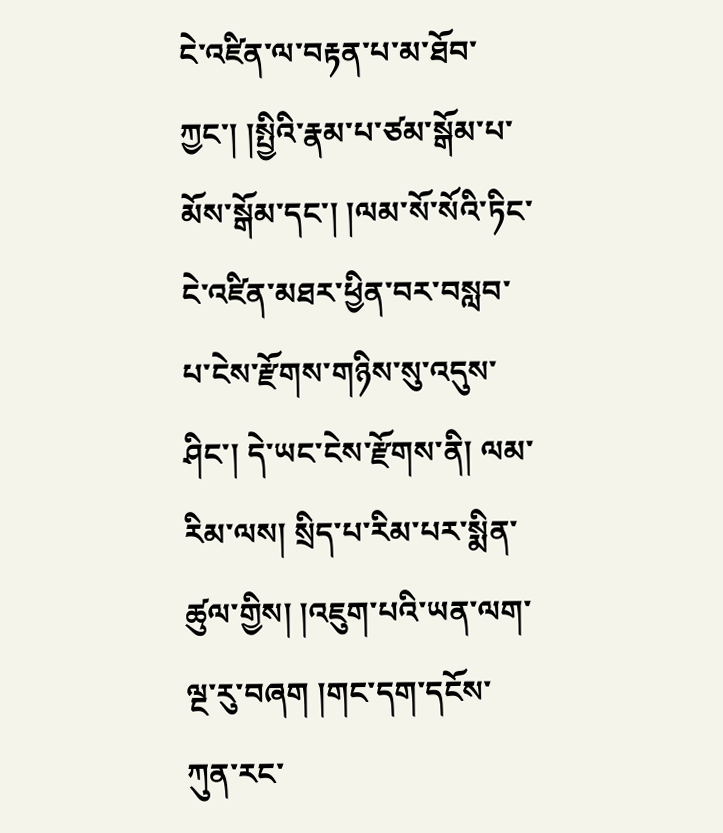ངེ་འཛིན་ལ་བརྟན་པ་མ་ཐོབ་ཀྱང་། །སྤྱིའི་རྣམ་པ་ཙམ་སྒོམ་པ་མོས་སྒོམ་དང་། །ལམ་སོ་སོའི་ཏིང་ངེ་འཛིན་མཐར་ཕྱིན་བར་བསླབ་པ་ངེས་རྫོགས་གཉིས་སུ་འདུས་ཤིང་། དེ་ཡང་ངེས་རྫོགས་ནི། ལམ་རིམ་ལས། སྲིད་པ་རིམ་པར་སྨིན་ཚུལ་གྱིས། །འཇུག་པའི་ཡན་ལག་ལྔ་རུ་བཞག །གང་དག་དངོས་ཀུན་རང་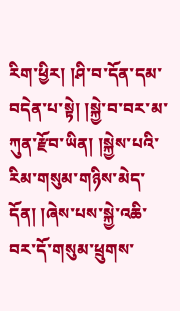རིག་ཕྱིར། །ཤི་བ་དོན་དམ་བདེན་པ་སྟེ། །སྐྱེ་བ་བར་མ་ཀུན་རྫོབ་ཡིན། །སྐྱེས་པའི་རིམ་གསུམ་གཉིས་མེད་དོན། །ཞེས་པས་སྐྱེ་འཆི་བར་དོ་གསུམ་ཕྲུགས་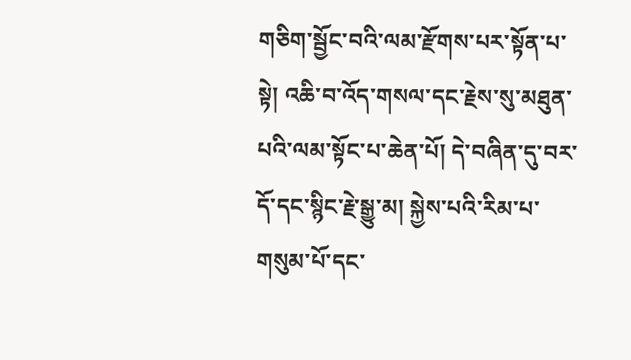གཅིག་སྦྱོང་བའི་ལམ་རྫོགས་པར་སྟོན་པ་སྟེ། འཆི་བ་འོད་གསལ་དང་རྗེས་སུ་མཐུན་པའི་ལམ་སྟོང་པ་ཆེན་པོ། དེ་བཞིན་དུ་བར་དོ་དང་སྙིང་རྗེ་སྒྱུ་མ། སྐྱེས་པའི་རིམ་པ་གསུམ་པོ་དང་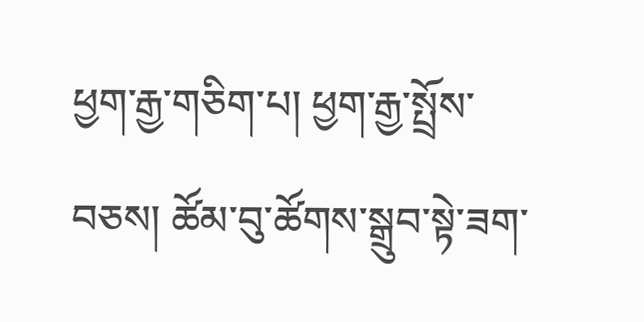ཕྱག་རྒྱ་གཅིག་པ། ཕྱག་རྒྱ་སྤྲོས་བཅས། ཚོམ་བུ་ཚོགས་སྒྲུབ་སྟེ་ཟག་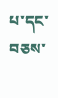པ་དང་བཅས་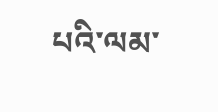པའི་ལམ་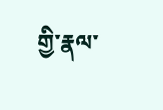གྱི་རྣལ་